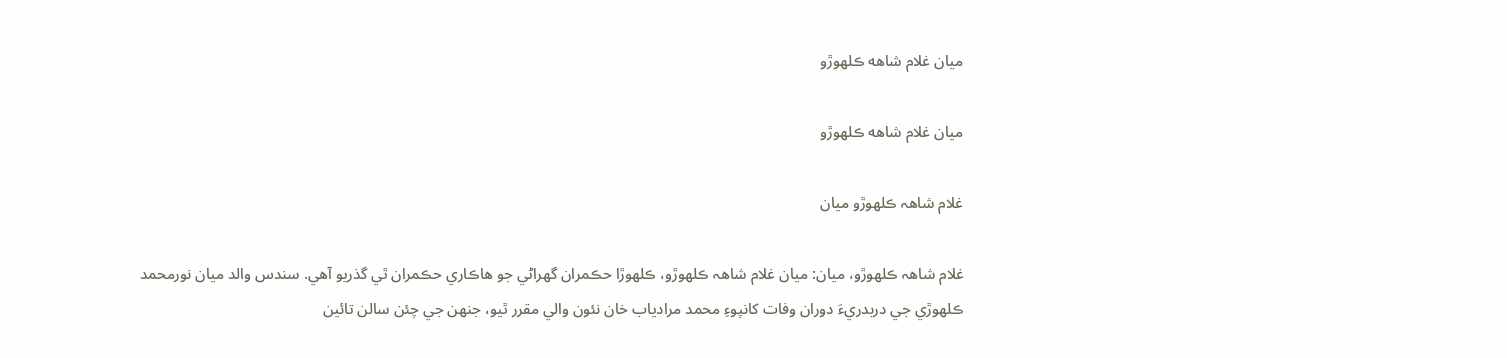ميان غلام شاهه ڪلهوڙو

ميان غلام شاهه ڪلهوڙو

غلام شاھہ ڪلهوڙو ميان

غلام شاھہ ڪلهوڙو، ميان: ميان غلام شاھہ ڪلهوڙو، ڪلهوڙا حڪمران گهراڻي جو هاڪاري حڪمران ٿي گذريو آهي. سندس والد ميان نورمحمد ڪلهوڙي جي دربدريءَ دوران وفات کانپوءِ محمد مرادياب خان نئون والي مقرر ٿيو، جنهن جي چئن سالن تائين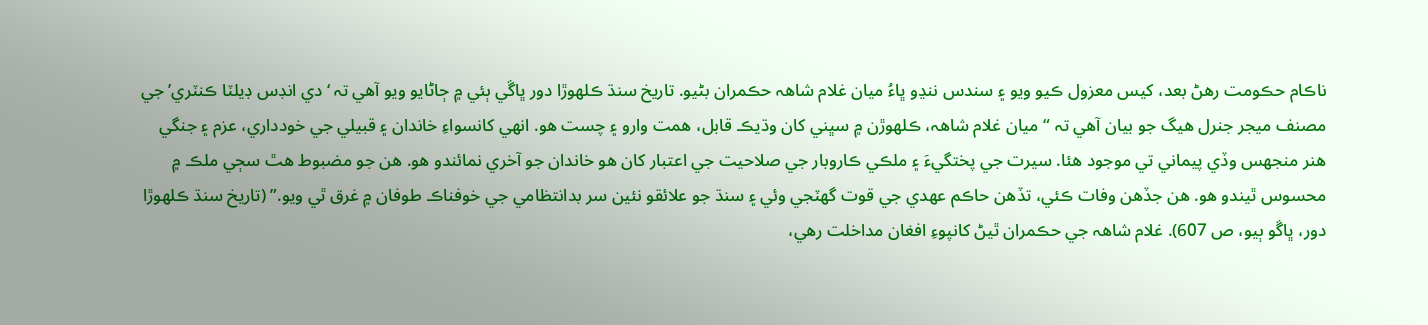ناڪام حڪومت رهڻ بعد، کيس معزول ڪيو ويو ۽ سندس ننڍو ڀاءُ ميان غلام شاھہ حڪمران بڻيو. تاريخ سنڌ ڪلهوڙا دور ڀاڱي ٻئي ۾ ڄاڻايو ويو آهي تہ ‘دي انڊس ڊيلٽا ڪنٽري’ جي مصنف ميجر جنرل هيگ جو بيان آهي تہ “ميان غلام شاھہ، ڪلهوڙن ۾ سڀني کان وڌيڪ قابل، همت وارو ۽ چست هو. انهي کانسواءِ خاندان ۽ قبيلي جي خودداري، عزم ۽ جنگي هنر منجهس وڏي پيماني تي موجود هئا. سيرت جي پختگيءَ ۽ ملڪي ڪاروبار جي صلاحيت جي اعتبار کان هو خاندان جو آخري نمائندو هو. هن جو مضبوط هٿ سڄي ملڪ ۾ محسوس ٿيندو هو. هن جڏهن وفات ڪئي، تڏهن حاڪم عهدي جي قوت گهٽجي وئي ۽ سنڌ جو علائقو نئين سر بدانتظامي جي خوفناڪ طوفان ۾ غرق ٿي ويو.” (تاريخ سنڌ ڪلهوڙا دور، ڀاڱو ٻيو، ص 607). غلام شاھہ جي حڪمران ٿيڻ کانپوءِ افغان مداخلت رهي،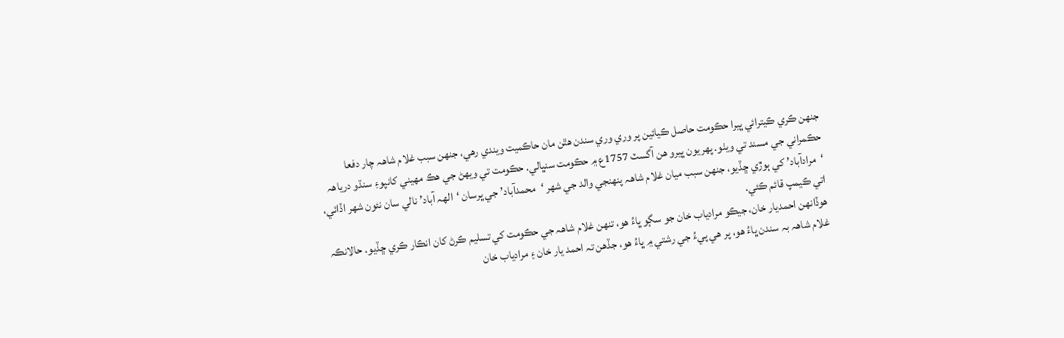جنهن ڪري ڪيترائي ڀيرا حڪومت حاصل ڪيائين پر وري وري سندن هٿن مان حاڪميت ويندي رهي، جنهن سبب غلام شاھہ چار دفعا حڪمراني جي مسند تي ويٺو. پهريون ڀيرو هن آگسٽ 1757ع ۾ حڪومت سنڀالي. حڪومت تي ويهڻ جي هڪ مهيني کانپوءِ سنڌو درياھہ ‘مرادآباد’ کي ٻوڙي ڇڏيو، جنهن سبب ميان غلام شاھہ پنھنجي والد جي شھر ‘محمدآباد’ جي ڀرسان ‘الھہ آباد’ نالي سان نئون شھر اڏائي، اتي ڪيمپ قائم ڪئي.
هوڏانهن احمديار خان، جيڪو مرادياب خان جو سڳو ڀاءُ هو، تنهن غلام شاھہ جي حڪومت کي تسليم ڪرڻ کان انڪار ڪري ڇڏيو. حالانڪہ غلام شاھہ بہ سندن ڀاءُ هو، پر هي پيءُ جي رشتي ۾ ڀاءُ هو، جڏهن تہ احمد يار خان ۽ مرادياب خان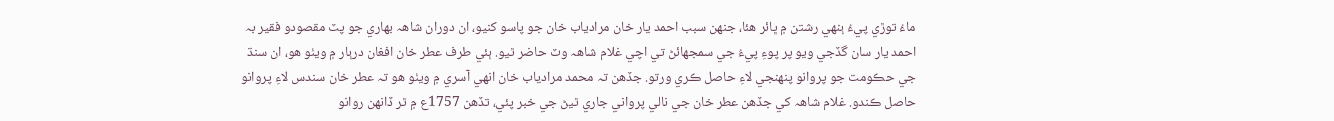ماءُ توڙي پيءُ ٻنهي رشتن ۾ ڀائر هئا، جنهن سبب احمد يار خان مرادياب خان جو پاسو کنيو، ان دوران شاھہ بھاري جو پٽ مقصودو فقير بہ احمد يار سان گڏجي ويو پر پوءِ پيءُ جي سمجهائڻ تي اچي غلام شاھہ وٽ حاضر ٿيو. ٻئي طرف عطر خان افغان درٻار ۾ ويٺو هو، ان سنڌ جي حڪومت جو پروانو پنھنجي لاءِ حاصل ڪري ورتو. جڏهن تہ محمد مرادياب خان انهي آسري ۾ ويٺو هو تہ عطر خان سندس لاءِ پروانو حاصل ڪندو. غلام شاھہ کي جڏهن عطر خان جي نالي پرواني جاري ٿيڻ جي خبر پئي، تڏهن 1757ع ۾ ٿر ڏانهن روانو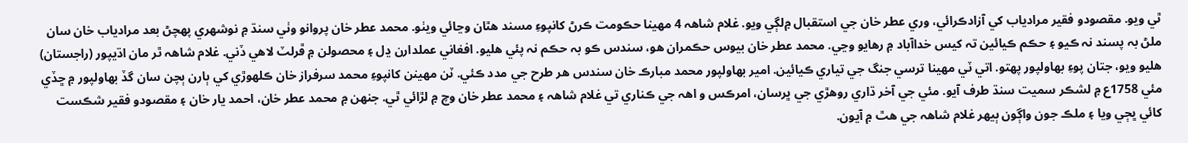ٿي ويو. مقصودو فقير مرادياب کي آزادڪرائي، وري عطر خان جي استقبال ۾لڳي ويو. غلام شاھہ 4 مهينا حڪومت ڪرڻ کانپوءِ مسند هٿان وڃائي ويٺو. محمد عطر خان پروانو وٺي سنڌ ۾ نوشهري پهچڻ بعد مرادياب خان سان ملڻ بہ پسند نہ ڪيو ۽ حڪم ڪيائين تہ کيس خداآباد ۾ رهايو وڃي. محمد عطر خان بيوس حڪمران هو، سندس ڪو بہ حڪم نہ پئي هليو. افغاني عملدارن ڍل ۽ محصولن ۾ ڦرلٽ لاهي ڏني. غلام شاھہ ٿر مان اڌيپور (راجستان) هليو ويو، جتان پوءِ بھاولپور پهتو. اتي ٽي مهينا ترسي جنگ جي تياري ڪيائين. امير بھاولپور محمد مبارڪ خان سندس هر طرح جي مدد ڪئي. ٽن مهينن کانپوءِ محمد سرفراز خان ڪلهوڙي کي ٻارن ٻچن سان گڏ بھاولپور ۾ ڇڏي مئي 1758ع ۾ لشڪر سميت سنڌ طرف آيو. مئي جي آخر ڌاري روهڙي جي ڀرسان، امرڪس و اھہ جي ڪناري تي غلام شاھہ ۽ محمد عطر خان وچ ۾ لڙائي ٿي. جنهن ۾ محمد عطر خان، احمد يار خان ۽ مقصودو فقير شڪست کائي ڀڄي ويا ۽ ملڪ جون واڳون ٻيهر غلام شاھہ جي هٿ ۾ آيون.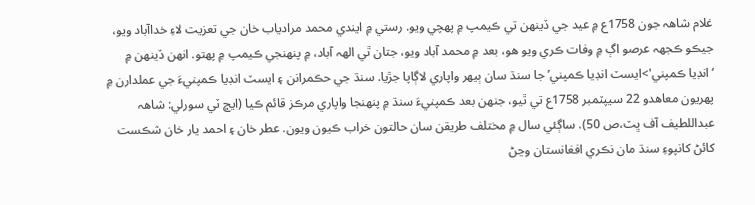غلام شاھہ جون 1758ع ۾ عيد جي ڏينهن تي ڪيمپ ۾ پهچي ويو. رستي ۾ ايندي محمد مرادياب خان جي تعزيت لاءِ خداآباد ويو، جيڪو ڪجهہ عرصو اڳ ۾ وفات ڪري ويو هو، بعد ۾ محمد آباد ويو، جتان ٿي الھہ آباد، ۾ پنھنجي ڪيمپ ۾ پهتو. انهن ڏينهن ۾ ‘انڊيا ڪمپني'>ايسٽ انڊيا ڪمپني’ جا سنڌ سان ٻيهر واپاري لاڳاپا جڙيا. سنڌ جي حڪمرانن ۽ ايسٽ انڊيا ڪمپنيءَ جي عملدارن ۾ پهريون معاهدو 22 سيپٽمبر 1758ع تي ٿيو، جنهن بعد ڪمپنيءَ سنڌ ۾ پنهنجا واپاري مرڪز قائم ڪيا (ايڇ ٽي سورلي: شاھہ عبداللطيف آف ڀٽ،ص 50). ساڳئي سال ۾ مختلف طريقن سان حالتون خراب ڪيون ويون. عطر خان ۽ احمد يار خان شڪست کائڻ کانپوءِ سنڌ مان نڪري افغانستان وڃڻ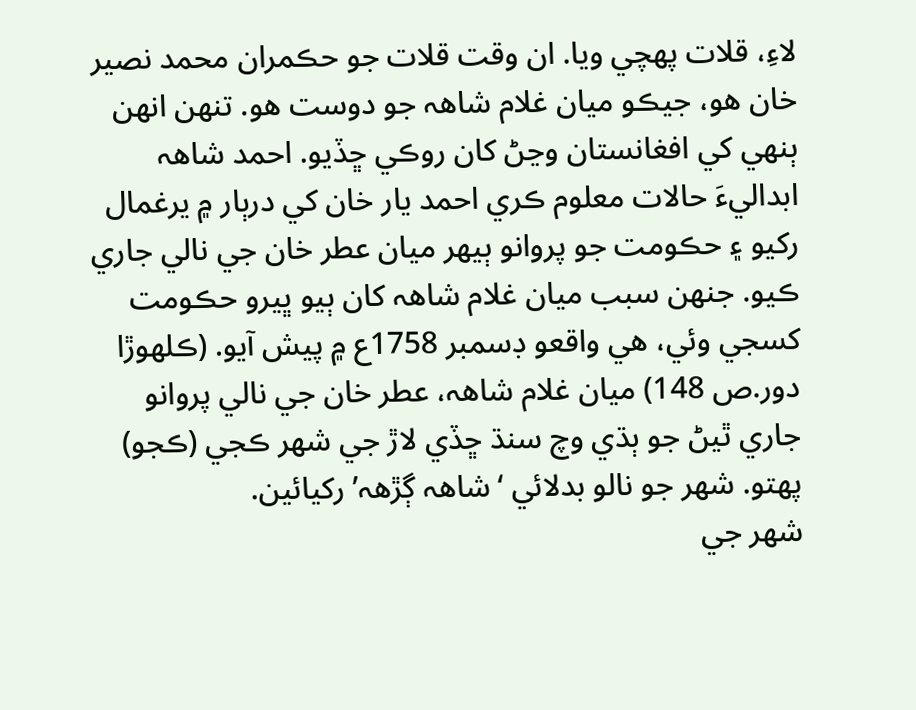لاءِ، قلات پهچي ويا. ان وقت قلات جو حڪمران محمد نصير خان هو، جيڪو ميان غلام شاھہ جو دوست هو. تنهن انهن ٻنهي کي افغانستان وڃڻ کان روڪي ڇڏيو. احمد شاھہ ابداليءَ حالات معلوم ڪري احمد يار خان کي درٻار ۾ يرغمال رکيو ۽ حڪومت جو پروانو ٻيهر ميان عطر خان جي نالي جاري ڪيو. جنهن سبب ميان غلام شاھہ کان ٻيو ڀيرو حڪومت کسجي وئي، هي واقعو ڊسمبر 1758ع ۾ پيش آيو. (ڪلهوڙا دور.ص 148) ميان غلام شاھہ، عطر خان جي نالي پروانو جاري ٿيڻ جو ٻڌي وچ سنڌ ڇڏي لاڙ جي شھر ڪجي (ڪجو) پهتو. شھر جو نالو بدلائي ‘شاھہ ڳڙھہ’ رکيائين.
شھر جي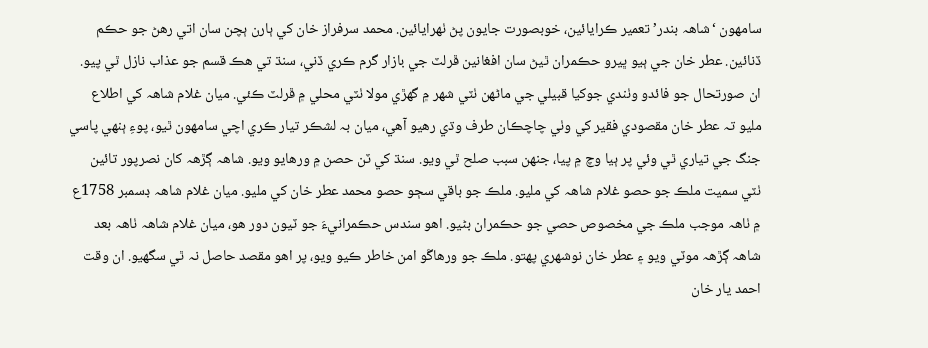سامهون ‘شاھہ بندر’ تعمير ڪرايائين، خوبصورت جايون پڻ ٺهرايائين. محمد سرفراز خان کي ٻارن ٻچن سان اتي رهڻ جو حڪم ڏنائين. عطر خان جي ٻيو ڀيرو حڪمران ٿيڻ سان افغانين ڦرلٽ جي بازار گرم ڪري ڏني، سنڌ تي هڪ قسم جو عذاب نازل ٿي پيو. ان صورتحال جو فائدو وٺندي جوکيا قبيلي جي ماڻهن ٺٽي شھر ۾ گهڙي مولا ٺٽي محلي ۾ ڦرلٽ ڪئي. ميان غلام شاھہ کي اطلاع مليو تہ عطر خان مقصودي فقير کي وٺي چاچڪان طرف وڌي رهيو آهي، ميان بہ لشڪر تيار ڪري اچي سامهون ٿيو، پوءِ ٻنهي پاسي جنگ جي تياري ٿي وئي پر ٻيا وچ ۾ پيا، جنهن سبب صلح ٿي ويو. سنڌ کي ٽن حصن ۾ ورهايو ويو. شاھہ ڳڙھہ کان نصرپور تائين ٺٽي سميت ملڪ جو حصو غلام شاھہ کي مليو. ملڪ جو باقي سڄو حصو محمد عطر خان کي مليو. ميان غلام شاھہ ڊسمبر 1758ع ۾ ٺاھہ موجب ملڪ جي مخصوص حصي جو حڪمران بڻيو. اهو سندس حڪمرانيءَ جو ٽيون دور هو، ميان غلام شاھہ ٺاھہ بعد شاھہ ڳڙھہ موٽي ويو ۽ عطر خان نوشهري پهتو. ملڪ جو ورهاڱو امن خاطر ڪيو ويو، پر اهو مقصد حاصل نہ ٿي سگهيو. ان وقت احمد يار خان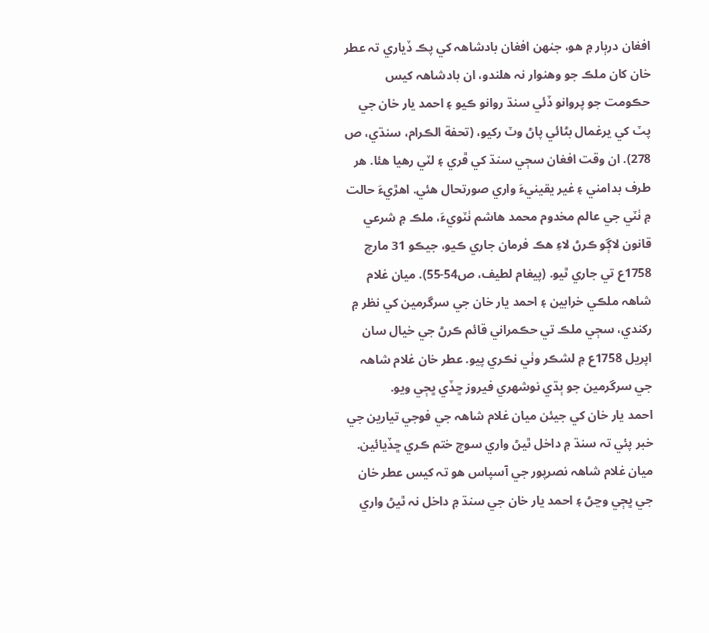افغان درٻار ۾ هو، جنهن افغان بادشاھہ کي پڪ ڏياري تہ عطر خان کان ملڪ جو وهنوار نہ هلندو، ان بادشاھہ کيس حڪومت جو پروانو ڏئي سنڌ روانو ڪيو ۽ احمد يار خان جي پٽ کي يرغمال بڻائي پاڻ وٽ رکيو، (تحفة الڪرام، سنڌي، ص 278). ان وقت افغان سڄي سنڌ کي ڦري ۽ لٽي رهيا هئا. هر طرف بدامني ۽ غير يقينيءَ واري صورتحال هئي. اهڙيءَ حالت ۾ ٺٽي جي عالم مخدوم محمد هاشم ٺٽويءَ، ملڪ ۾ شرعي قانون لاڳو ڪرڻ لاءِ هڪ فرمان جاري ڪيو، جيڪو 31 مارچ 1758ع تي جاري ٿيو. (پيغام لطيف، ص54-55). ميان غلام شاھہ ملڪي خرابين ۽ احمد يار خان جي سرگرمين کي نظر ۾ رکندي، سڄي ملڪ تي حڪمراني قائم ڪرڻ جي خيال سان اپريل 1758ع ۾ لشڪر وٺي نڪري پيو. عطر خان غلام شاھہ جي سرگرمين جو ٻڌي نوشهري فيروز ڇڏي ڀڄي ويو.
احمد يار خان کي جيئن ميان غلام شاھہ جي فوجي تيارين جي خبر پئي تہ سنڌ ۾ داخل ٿيڻ واري سوچ ختم ڪري ڇڏيائين. ميان غلام شاھہ نصرپور جي آسپاس هو تہ کيس عطر خان جي ڀڄي وڃڻ ۽ احمد يار خان جي سنڌ ۾ داخل نہ ٿيڻ واري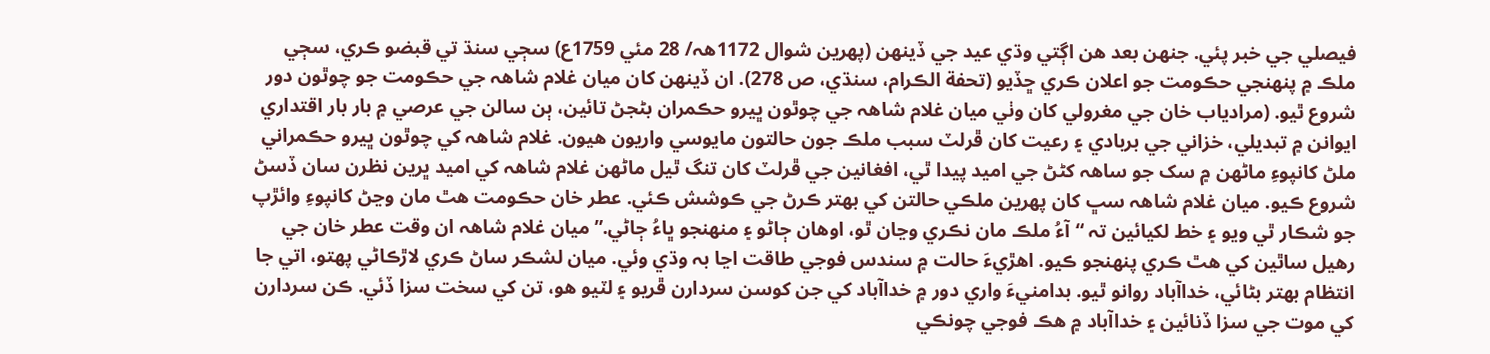فيصلي جي خبر پئي. جنهن بعد هن اڳتي وڌي عيد جي ڏينهن (پهرين شوال 1172ھہ/ 28 مئي 1759ع) سڄي سنڌ تي قبضو ڪري، سڄي ملڪ ۾ پنھنجي حڪومت جو اعلان ڪري ڇڏيو (تحفة الڪرام، سنڌي، ص 278). ان ڏينهن کان ميان غلام شاھہ جي حڪومت جو چوٿون دور شروع ٿيو. (مرادياب خان جي مغرولي کان وٺي ميان غلام شاھہ جي چوٿون ڀيرو حڪمران بڻجڻ تائين، ٻن سالن جي عرصي ۾ بار بار اقتداري ايوانن ۾ تبديلي، خزاني جي بربادي ۽ رعيت کان ڦرلٽ سبب ملڪ جون حالتون مايوسي واريون هيون. غلام شاھہ کي چوٿون ڀيرو حڪمراني ملڻ کانپوءِ ماڻهن ۾ سک جو ساھہ کڻڻ جي اميد پيدا ٿي، افغانين جي ڦرلٽ کان تنگ ٿيل ماڻهن غلام شاھہ کي اميد ڀرين نظرن سان ڏسڻ شروع ڪيو. ميان غلام شاھہ سڀ کان پهرين ملڪي حالتن کي بهتر ڪرڻ جي ڪوشش ڪئي. عطر خان حڪومت هٿ مان وڃڻ کانپوءِ وائڙپ جو شڪار ٿي ويو ۽ خط لکيائين تہ “آءُ ملڪ مان نڪري وڃان ٿو، اوهان ڄاڻو ۽ منهنجو ڀاءُ ڄاڻي.” ميان غلام شاھہ ان وقت عطر خان جي رهيل ساٿين کي هٿ ڪري پنهنجو ڪيو. اهڙيءَ حالت ۾ سندس فوجي طاقت اڃا بہ وڌي وئي. ميان لشڪر ساڻ ڪري لاڙڪاڻي پهتو، اتي جا انتظام بهتر بڻائي، خداآباد روانو ٿيو. بدامنيءَ واري دور ۾ خداآباد کي جن کوسن سردارن ڦريو ۽ لٽيو هو، تن کي سخت سزا ڏئي. ڪن سردارن کي موت جي سزا ڏنائين ۽ خداآباد ۾ هڪ فوجي چونڪي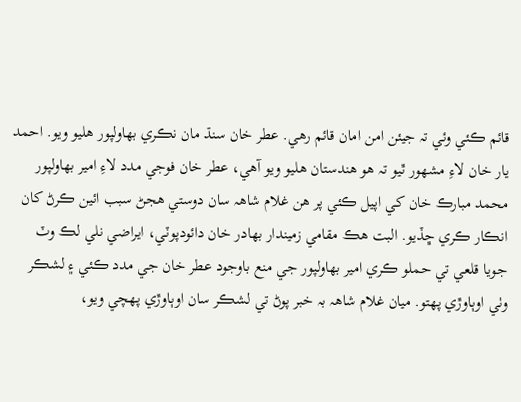قائم ڪئي وئي تہ جيئن امن امان قائم رهي. عطر خان سنڌ مان نڪري بھاولپور هليو ويو. احمد يار خان لاءِ مشھور ٿيو تہ هو هندستان هليو ويو آهي، عطر خان فوجي مدد لاءِ امير بھاولپور محمد مبارڪ خان کي اپيل ڪئي پر هن غلام شاھہ سان دوستي هجڻ سبب ائين ڪرڻ کان انڪار ڪري ڇڏيو. البت هڪ مقامي زميندار بھادر خان دائودپوٽي، ايراضي نلي لڪ وٽ جويا قلعي تي حملو ڪري امير بھاولپور جي منع باوجود عطر خان جي مدد ڪئي ۽ لشڪر وٺي اوٻاوڙي پهتو. ميان غلام شاھہ بہ خبر پوڻ تي لشڪر سان اوٻاوڙي پهچي ويو،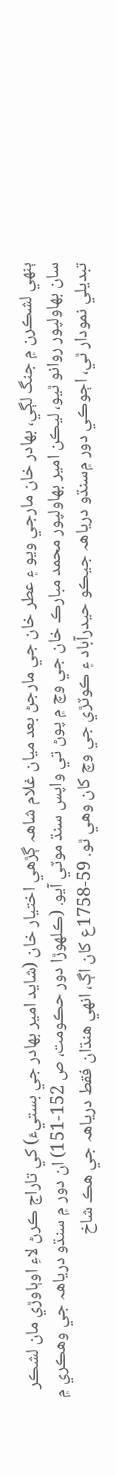ٻنهي لشڪرن ۾ جنگ لڳي، بھادر خان مارجي ويو ۽ عطر خان جي مارجڻ بعد ميان غلام شاھہ ڳڙهي اختيار خان (شايد امير بھادر جي بستيءَ) کي تاراج ڪرڻ لاءِ اوٻاوڙي مان لشڪر سان بھاولپور روانو ٿيو، ليڪن امير بھاولپور محمد مبارڪ خان جي وچ ۾ پوڻ تي واپس سنڌ موٽي آيو. (ڪلهوڙا دور حڪومت، ص 152-151) ان دور ۾ سنڌو درياھہ جي وهڪري ۾ تبديلي نمودار ٿي، اڄوڪي دور ۾سنڌو درياھہ جيڪو حيدرآباد ۽ ڪوٽڙي جي وچ کان وهي ٿو. 59-1758ع کان اڳ، انهي هنڌان فقط درياھہ جي هڪ شاخ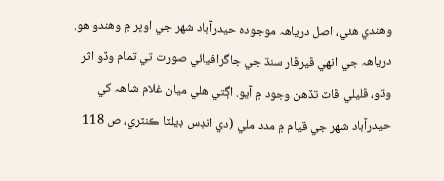وهندي هئي، اصل درياھہ موجودہ حيدرآباد شھر جي اوڀر ۾ وهندو هو. درياھہ جي انهي ڦيرڦار سنڌ جي جاگرافيائي صورت تي تمام وڏو اثر وڌو، ڦليلي ڦاٽ تڏهن وجود ۾ آيو. اڳتي هلي ميان غلام شاھہ کي حيدرآباد شھر جي قيام ۾ مدد ملي (دي انڊس ڊيلٽا ڪنٽري، ص 118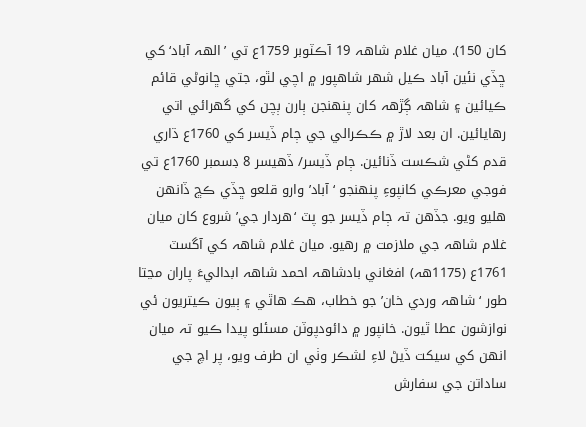کان 150). ميان غلام شاھہ 19 آڪٽوبر 1759ع تي ’الھہ آباد‘ کي ڇڏي نئين آباد ڪيل شھر شاهپور ۾ اچي لٿو، جتي ڇانوڻي قائم ڪيائين ۽ شاھہ ڳڙھہ کان پنهنجن ٻارن ٻچن کي گهرائي اتي رهايائين. ان بعد لاڙ ۾ ڪڪرالي جي ڄام ڏيسر کي 1760ع ڌاري قدم کڻي شڪست ڏنائين. ڄام ڏيسر/ ڏهيسر 8 ڊسمبر 1760ع تي فوجي معرڪي کانپوءِ پنهنجو ‘آباد’ وارو قلعو ڇڏي ڪڇ ڏانهن هليو ويو. جڏهن تہ ڄام ڏيسر جو پٽ ‘هردار جي’ شروع کان ميان غلام شاھہ جي ملازمت ۾ رهيو. ميان غلام شاھہ کي آگسٽ 1761ع (1175ھہ) افغاني بادشاھہ احمد شاھہ ابداليءَ پاران مڃتا طور ‘شاھہ وردي خان’ جو خطاب، هڪ هاٿي ۽ ٻيون ڪيتريون ئي نوازشون عطا ٿيون. خانپور ۾ دائودپوٽن مسئلو پيدا ڪيو تہ ميان انهن کي سيکت ڏيڻ لاءِ لشڪر وٺي ان طرف ويو، پر اچ جي ساداتن جي سفارش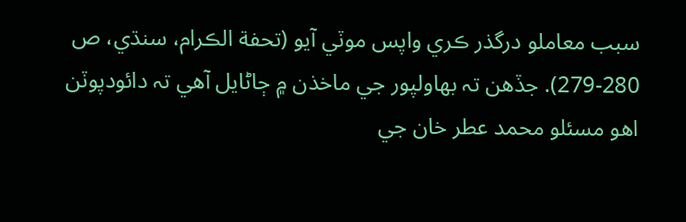سبب معاملو درگذر ڪري واپس موٽي آيو (تحفة الڪرام، سنڌي، ص 280-279). جڏهن تہ بھاولپور جي ماخذن ۾ ڄاڻايل آهي تہ دائودپوٽن اهو مسئلو محمد عطر خان جي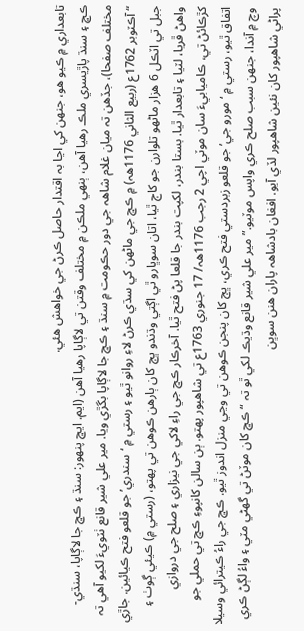تابعداري ۾ ڪيو هو، جنهن کي اڃا بہ اقتدار حاصل ڪرڻ جي خواهش هئي.
ڪڇ ۽ سنڌ پاڙيسري ملڪ رهيا آهن، ٻنهي ملڪن ۾ مختلف وقتن تي لاڳاپا رهيا آهن (ايم. ايڇ پنهور: سنڌ ۽ ڪڇ جا لاڳاپا، سنڌي-مختلف صفحا)، جڏهن تہ ميان غلام شاھہ جي دور حڪومت ۾ سنڌ ۽ ڪڇ جا لاڳاپا بگڙي ويا. مير علي شير قانع ٺٽويءَ لکيو آهي تہ “آڪٽوبر 1762ع (ربيع الثاني 1176ھہ) ۾ ڪڇ جي ماڻهن کي سڌي ڪرڻ لاءِ روانو ٿيو ۽ رستي ۾ ‘سندري’ جو قلعو فتح ڪيائين. جاڙي جبل تي اٽڪل 6 هزار ماڻهو تلوارن جو کاڄ ٿيا، اتان سوڀارو ٿي اڳتي وڌندو ڀڄ کان ٻارهن ڪوهن تي پهتو، (رستي ۾) ڪيئي ڳوٺ ۽ واهڻ ڦريا، لٽيا ۽ تابعدار ٿيا. بستا بندر، لکپت بندر جا قلعا پڻ فتح ٿيا. آخرڪار ڪڇ جي راءِ لاکي جي نيزاري ۽ صلح جي دروازي کڙڪائڻ تي، ڪاميابيءَ سان موٽي اچي 2 رجب 1176ھہ/ 17 جنوري 1763ع تي شاهپور پهتو. ٻن سالن کانپوءِ ڪڇ تي حملي جو اتفاق ٿيو، رستي ۾ ‘مورو جي’ جو قلعو زبردستي فتح ڪري، ڀڄ کان پنجن ڪوهن تي وڃي منزل اندوز ٿيو. ڪڇ جي راءُ ڪيترائي وسيلا وچ ۾ آندا، جنهن سبب صلح ڪري واپس موٽيو.” مير علي شير قانع وڌيڪ لکي ٿو تہ “ڪڇ کان موٽڻ تي گهڻي مٽي ۽ واءُ لڳڻ ڪري پراڻي شاهپور کان نئين شاهپور لڏي آيو. افغان بادشاھہ پاران هنن سوڀن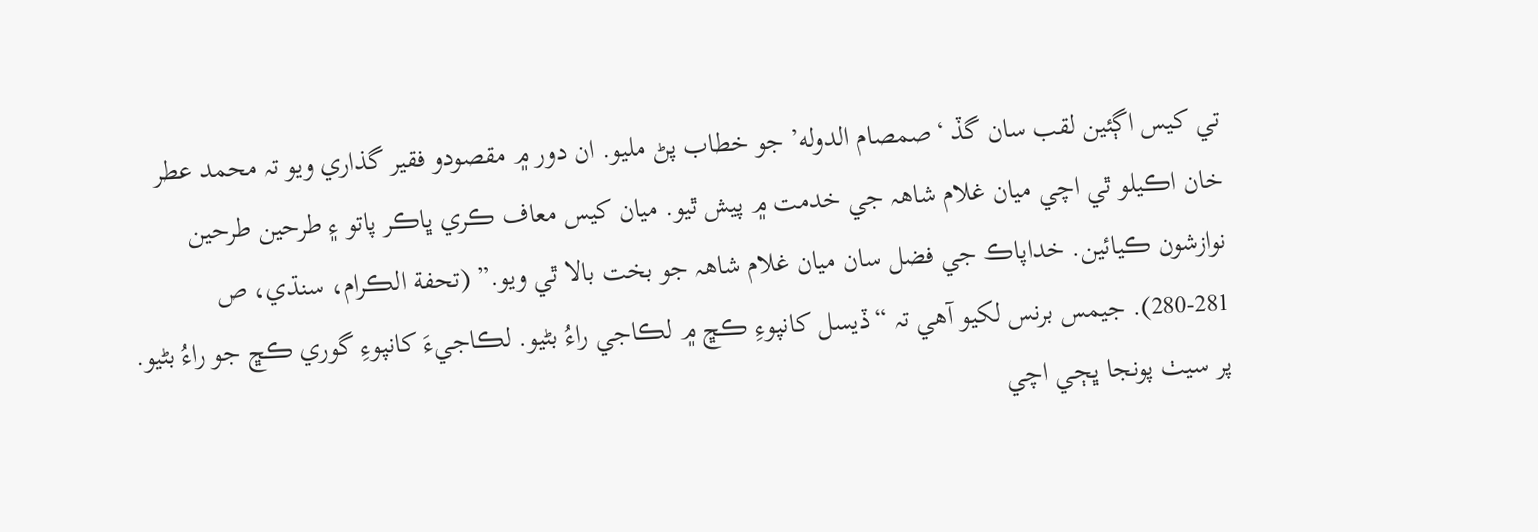تي کيس اڳئين لقب سان گڏ ‘صمصام الدوله’ جو خطاب پڻ مليو. ان دور ۾ مقصودو فقير گذاري ويو تہ محمد عطر خان اڪيلو ٿي اچي ميان غلام شاھہ جي خدمت ۾ پيش ٿيو. ميان کيس معاف ڪري ڀاڪر پاتو ۽ طرحين طرحين نوازشون ڪيائين. خداپاڪ جي فضل سان ميان غلام شاھہ جو بخت بالا ٿي ويو.” (تحفة الڪرام، سنڌي، ص 281-280). جيمس برنس لکيو آهي تہ “ڏيسل کانپوءِ ڪڇ ۾ لڪاجي راءُ بڻيو. لڪاجيءَ کانپوءِ گوري ڪڇ جو راءُ بڻيو. پر سيٺ پونجا ڀڄي اچي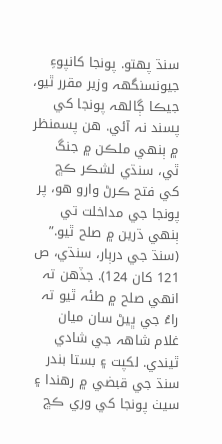سنڌ پهتو. پونجا کانپوءِ جيونسنگهہ وزير مقرر ٿيو، جيڪا ڳالھہ پونجا کي پسند نہ آئي. هن پسمنظر ۾ ٻنهي ملڪن ۾ جنگ ٿي، سنڌي لشڪر ڪڇ کي فتح ڪرڻ وارو هو، پر پونجا جي مداخلت تي ٻنهي ڌرين ۾ صلح ٿيو.” (سنڌ جي درٻار، سنڌي، ص 121 کان 124). جڏهن تہ انهي صلح ۾ طئہ ٿيو تہ راءُ جي ڀيڻ سان ميان غلام شاھہ جي شادي ٿيندي. لکپت ۽ بستا بندر سنڌ جي قبضي ۾ رهندا ۽ سيٺ پونجا کي وري ڪڇ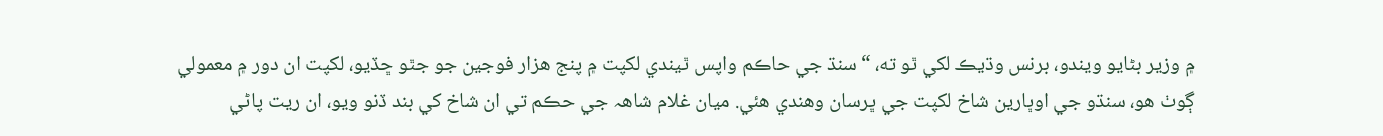۾ وزير بڻايو ويندو، برنس وڌيڪ لکي ٿو ته، “سنڌ جي حاڪم واپس ٿيندي لکپت ۾ پنج هزار فوجين جو جٿو ڇڏيو، لکپت ان دور ۾ معمولي ڳوٺ هو، سنڌو جي اوڀارين شاخ لکپت جي ڀرسان وهندي هئي. ميان غلام شاھہ جي حڪم تي ان شاخ کي بند ڏنو ويو، ان ريت پاڻي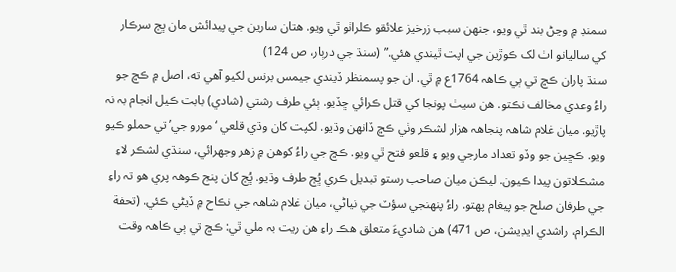سمنڊ ۾ وڃڻ بند ٿي ويو، جنهن سبب زرخيز علائقو ڪلراٺو ٿي ويو. هتان سارين جي پيدائش مان ڀڄ سرڪار کي ساليانو اٺ لک ڪوڙين جي اپت ٿيندي هئي.” (سنڌ جي درٻار، ص 124)
سنڌ پاران ڪڇ تي ٻي ڪاھہ 1764ع ۾ ٿي. ان جو پسمنظر ڏيندي جيمس برنس لکيو آهي ته، اصل ۾ ڪڇ جو راءُ وعدي مخالف نڪتو. هن سيٺ پونجا کي قتل ڪرائي ڇڏيو. ٻئي طرف رشتي (شادي) بابت ڪيل انجام بہ نہ پاڙيو. ميان غلام شاھہ پنجاھہ هزار لشڪر وٺي ڪڇ ڏانهن وڌيو. لکپت کان وڌي قلعي ‘مورو جي’ تي حملو ڪيو ويو. ڪڇين جو وڏو تعداد مارجي ويو ۽ قلعو فتح ٿي ويو. ڪڇ جي راءُ کوهن ۾ زهر وجهرائي، سنڌي لشڪر لاءِ مشڪلاتون پيدا ڪيون. ليڪن ميان صاحب رستو تبديل ڪري ڀُڄ طرف وڌيو. ڀُڄ کان پنج ڪوھہ پري هو تہ راءِ جي طرفان صلح جو پيغام پهتو. راءُ پنھنجي سؤٽ جي نياڻي، ميان غلام شاھہ جي نڪاح ۾ ڏيڻي ڪئي. (تحفة الڪرام، راشدي ايڊيشن، ص 471) هن شاديءَ متعلق هڪ راءِ هن ريت بہ ملي ٿي: ڪڇ تي ٻي ڪاھہ وقت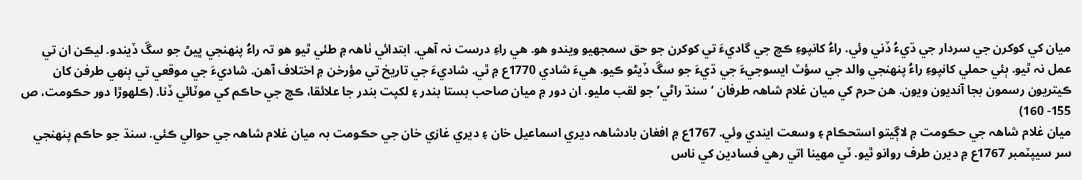ميان کي کوکرن جي سردار جي ڌيءُ ڏني وئي. راءُ کانپوءِ ڪڇ جي گاديءَ تي کوکرن جو حق سمجهيو ويندو هو. هي راءِ درست نہ آهي. ابتدائي ٺاھہ ۾ طئي ٿيو هو تہ راءُ پنھنجي ڀيڻ جو سڱ ڏيندو. ليڪن ان تي عمل نہ ٿيو. ٻئي حملي کانپوءِ راءُ پنھنجي والد جي سؤٽ ايسوجيءَ جي ڌيءَ جو سڱ ڏيڻو ڪيو. هيءَ شادي 1770ع ۾ ٿي. شاديءَ جي تاريخ تي مؤرخن ۾ اختلاف آهن. شاديءَ جي موقعي تي ٻنهي طرفن کان ڪيتريون رسمون بجا آنديون ويون. هن حرم کي ميان غلام شاھہ طرفان ‘سنڌ راڻي’ جو لقب مليو. ان دور ۾ ميان صاحب بستا بندر ۽ لکپت بندر جا علائقا، ڪڇ جي حاڪم کي موٽائي ڏنا. (ڪلهوڙا دور حڪومت، ص 155- 160)
ميان غلام شاھہ جي حڪومت ۾ لاڳيتو استحڪام ۽ وسعت ايندي وئي. 1767ع ۾ افغان بادشاھہ ديري اسماعيل خان ۽ ديري غازي خان جي حڪومت بہ ميان غلام شاھہ جي حوالي ڪئي. سنڌ جو حاڪم پنھنجي سر سيپٽمبر 1767ع ۾ ديرن طرف روانو ٿيو. ٽي مهينا اتي رهي فسادين کي ناس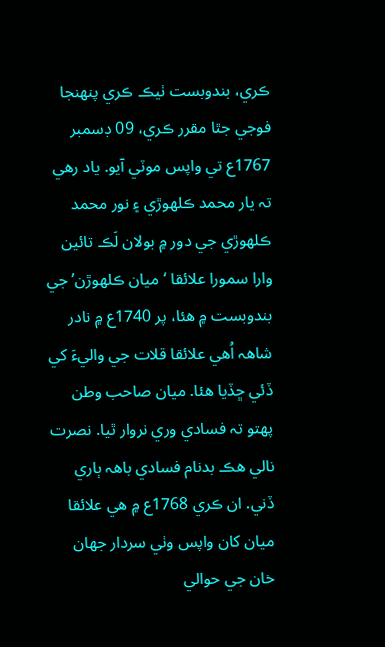ڪري، بندوبست ٺيڪ ڪري پنهنجا فوجي جٿا مقرر ڪري، 09 ڊسمبر 1767ع تي واپس موٽي آيو. ياد رهي تہ يار محمد ڪلهوڙي ۽ نور محمد ڪلهوڙي جي دور ۾ بولان لَڪ تائين وارا سمورا علائقا ‘ميان ڪلهوڙن’ جي بندوبست ۾ هئا، پر 1740ع ۾ نادر شاھہ اُهي علائقا قلات جي واليءَ کي ڏئي ڇڏيا هئا. ميان صاحب وطن پهتو تہ فسادي وري نروار ٿيا. نصرت نالي هڪ بدنام فسادي باھہ ٻاري ڏني. ان ڪري 1768ع ۾ هي علائقا ميان کان واپس وٺي سردار جھان خان جي حوالي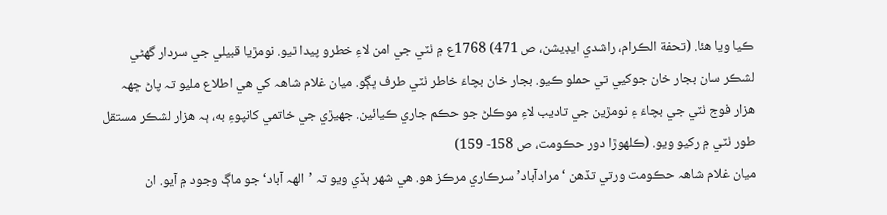ڪيا ويا هئا. (تحفة الڪرام، راشدي ايڊيشن، ص 471) 1768ع ۾ ٺٽي جي امن لاءِ خطرو پيدا ٿيو. نومڙيا قبيلي جي سردار گهڻي لشڪر سان بجار خان جوکيي تي حملو ڪيو. بجار خان بچاءَ خاطر ٺٽي طرف ڀڳو. ميان غلام شاھہ کي هي اطلاع مليو تہ پاڻ ڇھہ هزار فوج ٺٽي جي بچاءَ ۽ نومڙين جي تاديب لاءِ موڪلڻ جو حڪم جاري ڪيائين. جهيڙي جي خاتمي کانپوءِ به، ٻہ هزار لشڪر مستقل طور ٺٽي ۾ رکيو ويو. (ڪلهوڙا دور حڪومت، ص 158- 159)
ميان غلام شاھہ حڪومت ورتي تڏهن ‘مرادآباد’ سرڪاري مرڪز هو. هي شھر ٻڏي ويو تہ ’الھہ آباد‘ جو ماڳ وجود ۾ آيو. ان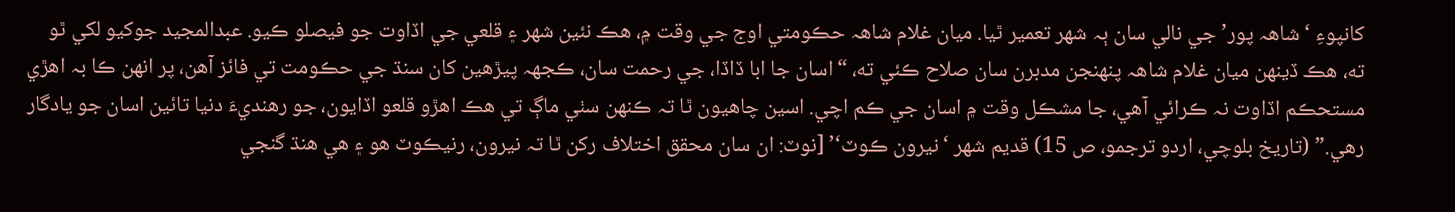کانپوءِ ‘شاھہ پور’ جي نالي سان ٻہ شھر تعمير ٿيا. ميان غلام شاھہ حڪومتي اوج جي وقت ۾، هڪ نئين شھر ۽ قلعي جي اڏاوت جو فيصلو ڪيو. عبدالمجيد جوکيو لکي ٿو ته، هڪ ڏينهن ميان غلام شاھہ پنهنجن مدبرن سان صلاح ڪئي ته، “اسان جا ابا ڏاڏا، جي رحمت سان، ڪجهہ پيڙهين کان سنڌ جي حڪومت تي فائز آهن، پر انهن ڪا بہ اهڙي مستحڪم اڏاوت نہ ڪرائي آهي، جا مشڪل وقت ۾ اسان جي ڪم اچي. اسين چاهيون ٿا تہ ڪنهن سٺي ماڳ تي هڪ اهڙو قلعو اڏايون، جو رهنديءَ دنيا تائين اسان جو يادگار رهي.” (تاريخ بلوچي، اردو ترجمو، ص 15) قديم شھر ‘نيرون ڪوٽ‘’ [نوٽ: ان سان محقق اختلاف رکن ٿا تہ نيرون، رنيڪوٽ هو ۽ هي هنڌ گنجي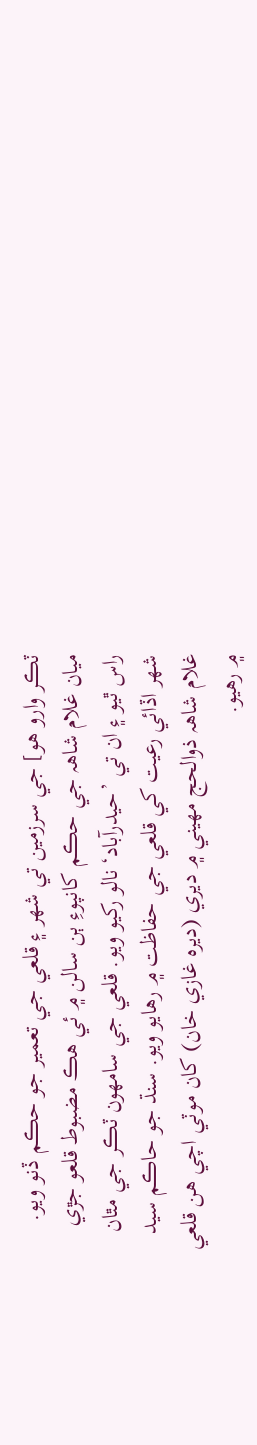ٽڪر وارو هو] جي سرزمين تي شھر ۽ قلعي جي تعمير جو حڪم ڏنو ويو. ميان غلام شاھہ جي حڪم کانپوءِ ٻن سالن ۾ ئي هڪ مضبوط قلعو جڙي راس ٿيو ۽ ان تي ’حيدرآباد‘ نالو رکيو ويو. قلعي جي سامهون ٽڪر جي مٿان شھر اڏائي رعيت کي قلعي جي حفاظت ۾ رهايو ويو. سنڌ جو حاڪم سيد غلام شاھہ ذوالحج مهيني ۾ ديري (ديره غازي خان) کان موٽي اچي هن قلعي ۾ رهيو.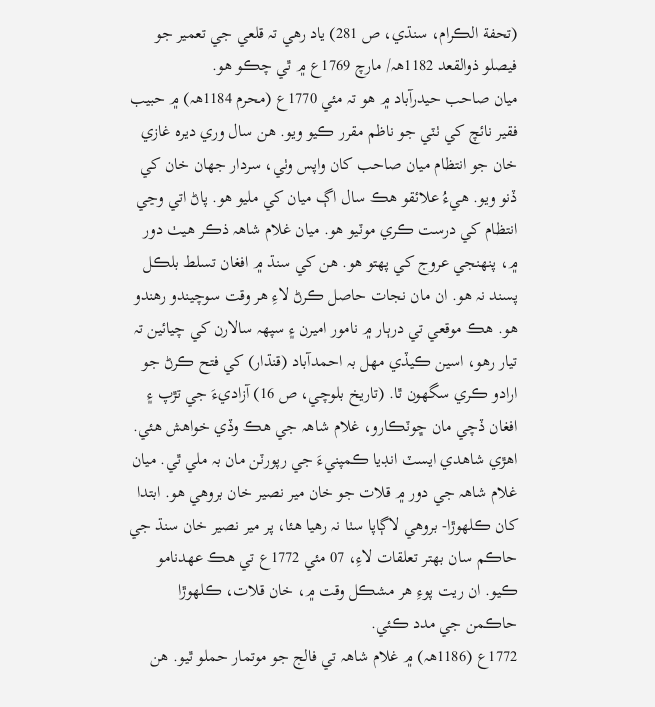(تحفة الڪرام، سنڌي، ص 281) ياد رهي تہ قلعي جي تعمير جو فيصلو ذوالقعد 1182ھہ/ مارچ 1769ع ۾ ٿي چڪو هو.
ميان صاحب حيدرآباد ۾ هو تہ مئي 1770ع (محرم 1184ھہ) ۾ حبيب فقير نائچ کي ٺٽي جو ناظم مقرر ڪيو ويو. هن سال وري ديره غازي خان جو انتظام ميان صاحب کان واپس وٺي، سردار جھان خان کي ڏنو ويو. هيءُ علائقو هڪ سال اڳ ميان کي مليو هو. پاڻ اتي وڃي انتظام کي درست ڪري موٽيو هو. ميان غلام شاھہ ذڪر هيٺ دور ۾، پنھنجي عروج کي پهتو هو. هن کي سنڌ ۾ افغان تسلط بلڪل پسند نہ هو. ان مان نجات حاصل ڪرڻ لاءِ هر وقت سوچيندو رهندو هو. هڪ موقعي تي درٻار ۾ نامور اميرن ۽ سپھہ سالارن کي چيائين تہ تيار رهو، اسين ڪيڏي مھل بہ احمدآباد (قنڌار) کي فتح ڪرڻ جو ارادو ڪري سگهون ٿا. (تاريخ بلوچي، ص 16) آزاديءَ جي تڙپ ۽ افغان ڏچي مان ڇوٽڪارو، غلام شاھہ جي هڪ وڏي خواهش هئي. اهڙي شاهدي ايسٽ انڊيا ڪمپنيءَ جي رپورٽن مان بہ ملي ٿي. ميان غلام شاھہ جي دور ۾ قلات جو خان مير نصير خان بروهي هو. ابتدا کان ڪلهوڙا- بروهي لاڳاپا سٺا نہ رهيا هئا، پر مير نصير خان سنڌ جي حاڪم سان بهتر تعلقات لاءِ، 07 مئي 1772ع تي هڪ عهدنامو ڪيو. ان ريت پوءِ هر مشڪل وقت ۾، خان قلات، ڪلهوڙا حاڪمن جي مدد ڪئي.
1772ع (1186ھہ) ۾ غلام شاھہ تي فالج جو موتمار حملو ٿيو. هن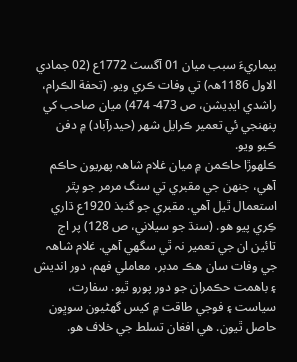بيماريءَ سبب ميان 01 آگسٽ 1772ع (02 جمادي الاول 1186ھہ) تي وفات ڪري ويو. (تحفة الڪرام، راشدي ايڊيشن، ص 473- 474) ميان صاحب کي پنھنجي ئي تعمير ڪرايل شھر (حيدرآباد) ۾ دفن ڪيو ويو.
ڪلهوڙا حاڪمن ۾ ميان غلام شاھہ پهريون حاڪم آهي، جنهن جي مقبري تي سنگ مرمر جو پٿر استعمال ٿيل آهي. مقبري جو گنبذ 1920ع ڌاري ڪِري پيو هو. (سنڌ جو سيلاني، ص 128) پر اڄ تائين ان جي تعمير نہ ٿي سگهي آهي. غلام شاھہ جي وفات سان هڪ مدبر، معاملي فهم، دور انديش ۽ باهمت حڪمران جو دور پورو ٿيو. سفارت، سياست ۽ فوجي طاقت ۾ کيس گهڻيون سوڀون حاصل ٿيون. هي افغان تسلط جي خلاف هو.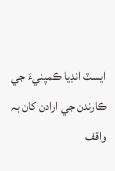ايسٽ انڊيا ڪمپنيءَ جي ڪارندن جي ارادن کان بہ واقف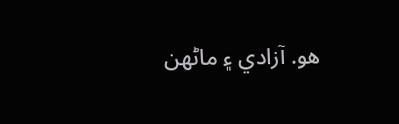هو. آزادي ۽ ماڻهن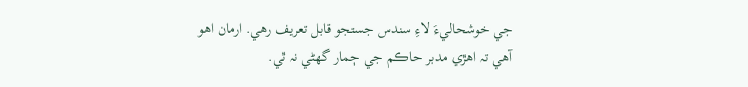جي خوشحاليءَ لاءِ سندس جستجو قابل تعريف رهي. ارمان اهو آهي تہ اهڙي مدبر حاڪم جي ڄمار گهڻي نہ ٿي.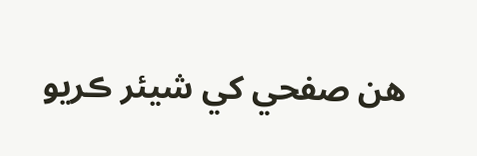هن صفحي کي شيئر ڪريو